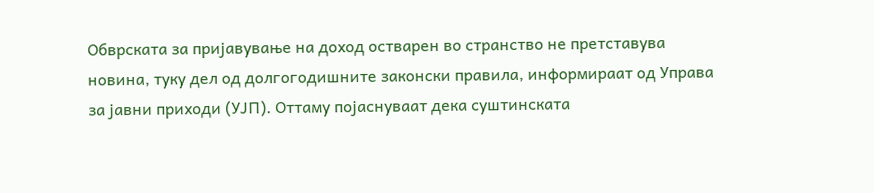Обврската за пријавување на доход остварен во странство не претставува новина, туку дел од долгогодишните законски правила, информираат од Управа за јавни приходи (УЈП). Оттаму појаснуваат дека суштинската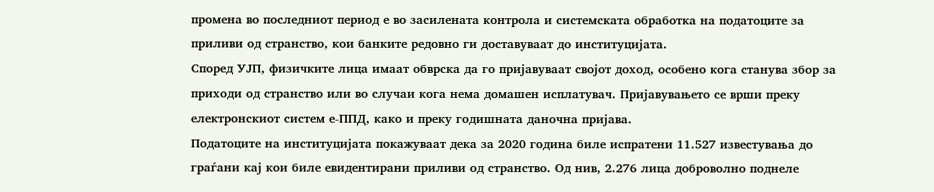промена во последниот период е во засилената контрола и системската обработка на податоците за приливи од странство, кои банките редовно ги доставуваат до институцијата.
Според УЈП, физичките лица имаат обврска да го пријавуваат својот доход, особено кога станува збор за приходи од странство или во случаи кога нема домашен исплатувач. Пријавувањето се врши преку електронскиот систем е-ППД, како и преку годишната даночна пријава.
Податоците на институцијата покажуваат дека за 2020 година биле испратени 11.527 известувања до граѓани кај кои биле евидентирани приливи од странство. Од нив, 2.276 лица доброволно поднеле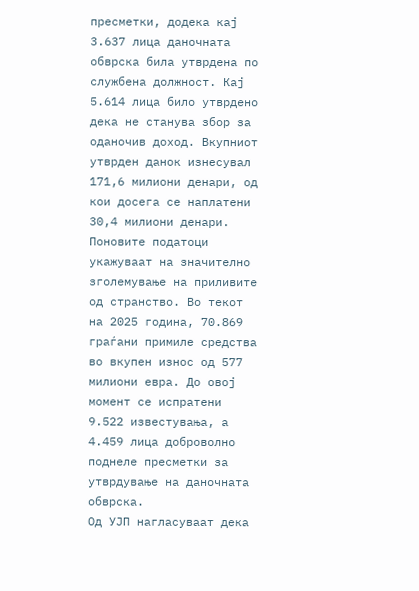пресметки, додека кај 3.637 лица даночната обврска била утврдена по службена должност. Кај 5.614 лица било утврдено дека не станува збор за оданочив доход. Вкупниот утврден данок изнесувал 171,6 милиони денари, од кои досега се наплатени 30,4 милиони денари.
Поновите податоци укажуваат на значително зголемување на приливите од странство. Во текот на 2025 година, 70.869 граѓани примиле средства во вкупен износ од 577 милиони евра. До овој момент се испратени 9.522 известувања, а 4.459 лица доброволно поднеле пресметки за утврдување на даночната обврска.
Од УЈП нагласуваат дека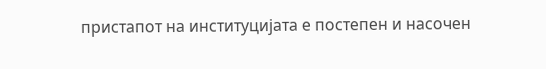пристапот на институцијата е постепен и насочен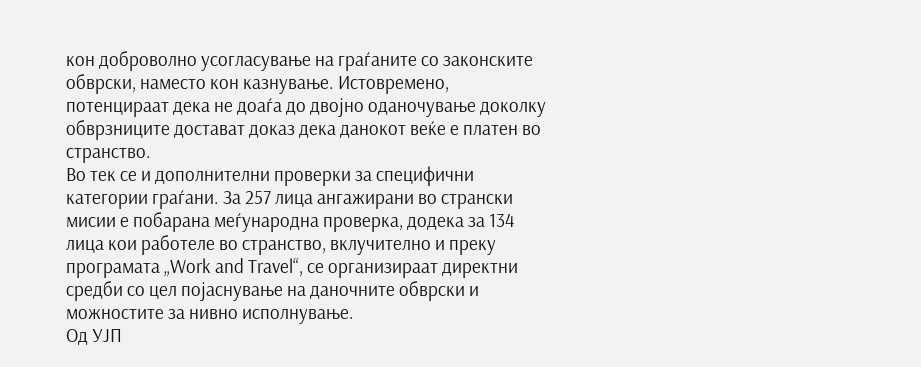кон доброволно усогласување на граѓаните со законските обврски, наместо кон казнување. Истовремено, потенцираат дека не доаѓа до двојно оданочување доколку обврзниците достават доказ дека данокот веќе е платен во странство.
Во тек се и дополнителни проверки за специфични категории граѓани. За 257 лица ангажирани во странски мисии е побарана меѓународна проверка, додека за 134 лица кои работеле во странство, вклучително и преку програмата „Work and Travel“, се организираат директни средби со цел појаснување на даночните обврски и можностите за нивно исполнување.
Од УЈП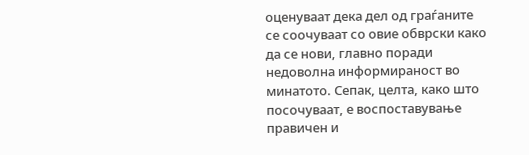оценуваат дека дел од граѓаните се соочуваат со овие обврски како да се нови, главно поради недоволна информираност во минатото. Сепак, целта, како што посочуваат, е воспоставување правичен и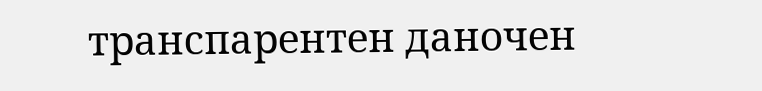транспарентен даночен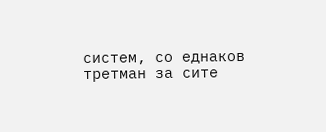систем, со еднаков третман за сите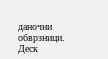даночни обврзници.
Деск